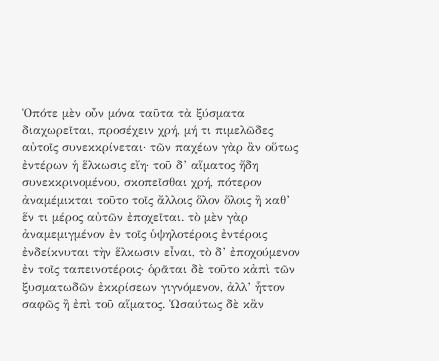Ὁπότε μὲν οὖν μόνα ταῦτα τὰ ξύσματα διαχωρεῖται, προσέχειν χρή, μή τι πιμελῶδες αὐτοῖς συνεκκρίνεται· τῶν παχέων γὰρ ἂν οὕτως ἐντέρων ἡ ἕλκωσις εἴη· τοῦ δ’ αἵματος ἤδη συνεκκρινομένου, σκοπεῖσθαι χρή, πότερον ἀναμέμικται τοῦτο τοῖς ἄλλοις ὅλον ὅλοις ἢ καθ’ ἕν τι μέρος αὐτῶν ἐποχεῖται. τὸ μὲν γὰρ ἀναμεμιγμένον ἐν τοῖς ὑψηλοτέροις ἐντέροις ἐνδείκνυται τὴν ἕλκωσιν εἶναι, τὸ δ’ ἐποχούμενον ἐν τοῖς ταπεινοτέροις· ὁρᾶται δὲ τοῦτο κἀπὶ τῶν ξυσματωδῶν ἐκκρίσεων γιγνόμενον, ἀλλ’ ἧττον σαφῶς ἢ ἐπὶ τοῦ αἵματος. Ὡσαύτως δὲ κἂν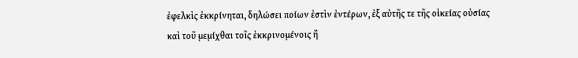ἐφελκὶς ἐκκρίνηται, δηλώσει ποίων ἐστὶν ἐντέρων, ἐξ αὐτῆς τε τῆς οἰκείας οὐσίας καὶ τοῦ μεμίχθαι τοῖς ἐκκρινομένοις ἢ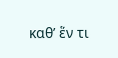καθ’ ἕν τι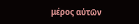μέρος αὐτῶν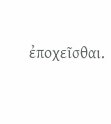ἐποχεῖσθαι.